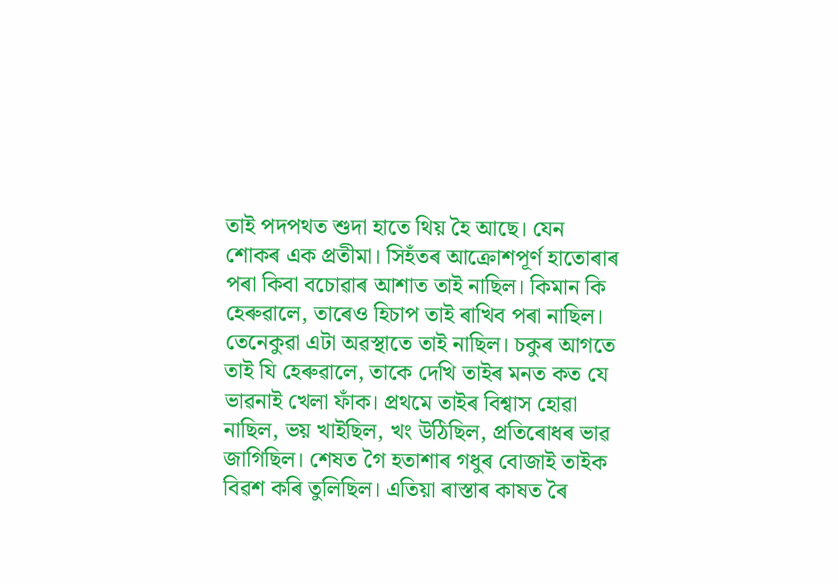তাই পদপথত শুদা হাতে থিয় হৈ আছে। যেন শোকৰ এক প্ৰতীমা। সিহঁতৰ আক্ৰোশপূৰ্ণ হাতোৰাৰ পৰা কিবা বচোৱাৰ আশাত তাই নাছিল। কিমান কি হেৰুৱালে, তাৰেও হিচাপ তাই ৰাখিব পৰা নাছিল। তেনেকুৱা এটা অৱস্থাতে তাই নাছিল। চকুৰ আগতে তাই যি হেৰুৱালে, তাকে দেখি তাইৰ মনত কত যে ভাৱনাই খেলা ফাঁক। প্ৰথমে তাইৰ বিশ্বাস হোৱা নাছিল, ভয় খাইছিল, খং উঠিছিল, প্ৰতিৰোধৰ ভাৱ জাগিছিল। শেষত গৈ হতাশাৰ গধুৰ বোজাই তাইক বিৱশ কৰি তুলিছিল। এতিয়া ৰাস্তাৰ কাষত ৰৈ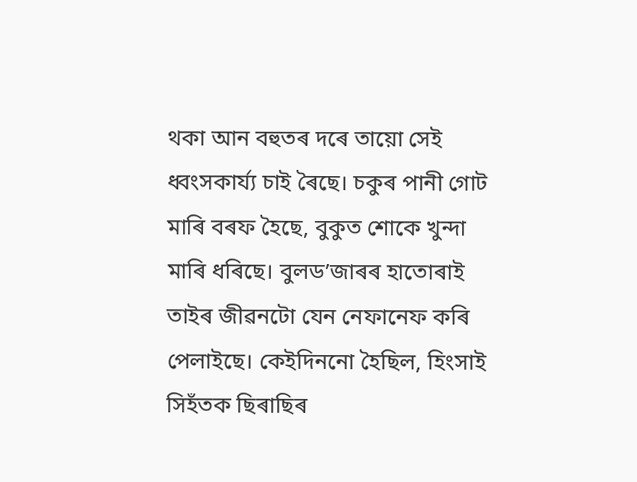থকা আন বহুতৰ দৰে তায়ো সেই ধ্বংসকাৰ্য্য চাই ৰৈছে। চকুৰ পানী গোট মাৰি বৰফ হৈছে, বুকুত শোকে খুন্দা মাৰি ধৰিছে। বুলড’জাৰৰ হাতোৰাই তাইৰ জীৱনটো যেন নেফানেফ কৰি পেলাইছে। কেইদিননো হৈছিল, হিংসাই সিহঁতক ছিৰাছিৰ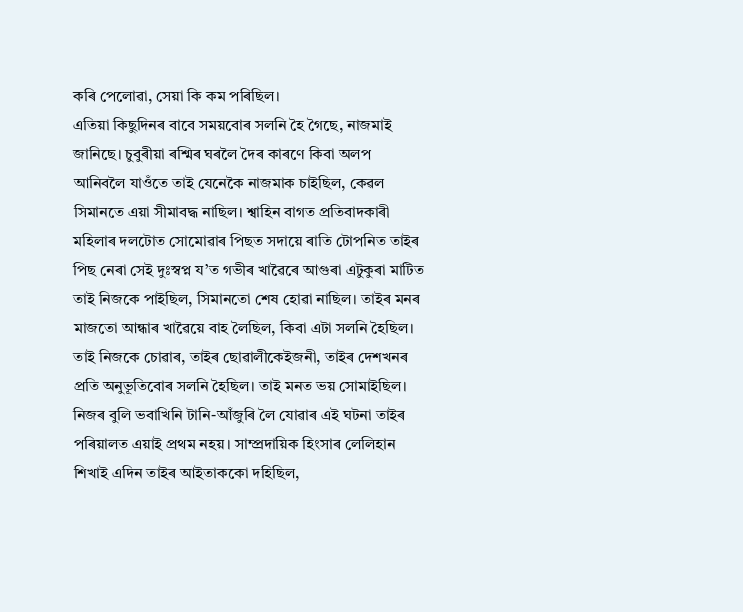কৰি পেলোৱা, সেয়া কি কম পৰিছিল।
এতিয়া কিছুদিনৰ বাবে সময়বোৰ সলনি হৈ গৈছে, নাজমাই জানিছে। চুবুৰীয়া ৰশ্মিৰ ঘৰলৈ দৈৰ কাৰণে কিবা অলপ আনিবলৈ যাওঁতে তাই যেনেকৈ নাজমাক চাইছিল, কেৱল সিমানতে এয়া সীমাবদ্ধ নাছিল। শ্বাহিন বাগত প্ৰতিবাদকাৰী মহিলাৰ দলটোত সোমোৱাৰ পিছত সদায়ে ৰাতি টোপনিত তাইৰ পিছ নেৰা সেই দুঃস্বপ্ন য’ত গভীৰ খাৱৈৰে আগুৰা এটুকুৰা মাটিত তাই নিজকে পাইছিল, সিমানতো শেষ হোৱা নাছিল। তাইৰ মনৰ মাজতো আন্ধাৰ খাৱৈয়ে বাহ লৈছিল, কিবা এটা সলনি হৈছিল। তাই নিজকে চোৱাৰ, তাইৰ ছোৱালীকেইজনী, তাইৰ দেশখনৰ প্ৰতি অনুভূতিবোৰ সলনি হৈছিল। তাই মনত ভয় সোমাইছিল।
নিজৰ বুলি ভবাখিনি টানি-আঁজুৰি লৈ যোৱাৰ এই ঘটনা তাইৰ পৰিয়ালত এয়াই প্ৰথম নহয়। সাম্প্ৰদায়িক হিংসাৰ লেলিহান শিখাই এদিন তাইৰ আইতাককো দহিছিল,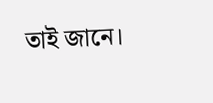তাই জানে।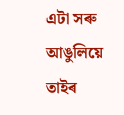এটা সৰু আঙুলিয়ে তাইৰ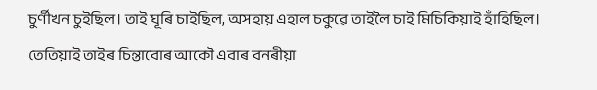চুৰ্ণীখন চুইছিল। তাই ঘূৰি চাইছিল, অসহায় এহাল চকুৱে তাইলৈ চাই মিচিকিয়াই হাঁহিছিল। তেতিয়াই তাইৰ চিন্তাবোৰ আকৌ এবাৰ বনৰীয়া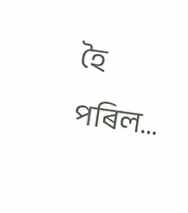হৈ পৰিল…